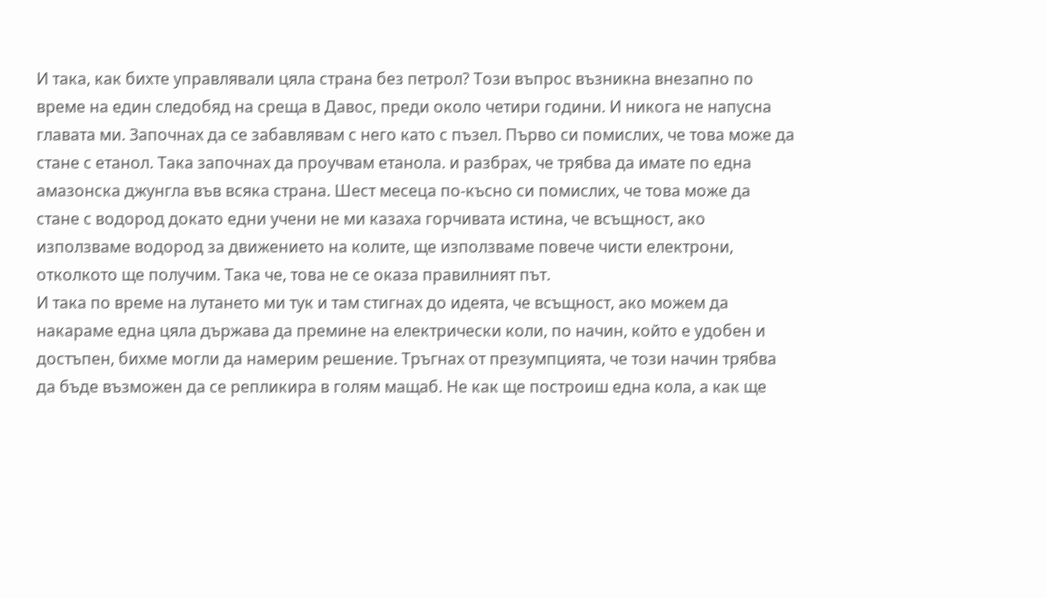И така, как бихте управлявали цяла страна без петрол? Този въпрос възникна внезапно по време на един следобяд на среща в Давос, преди около четири години. И никога не напусна главата ми. Започнах да се забавлявам с него като с пъзел. Първо си помислих, че това може да стане с етанол. Така започнах да проучвам етанола. и разбрах, че трябва да имате по една амазонска джунгла във всяка страна. Шест месеца по-късно си помислих, че това може да стане с водород докато едни учени не ми казаха горчивата истина, че всъщност, ако използваме водород за движението на колите, ще използваме повече чисти електрони, отколкото ще получим. Така че, това не се оказа правилният път.
И така по време на лутането ми тук и там стигнах до идеята, че всъщност, ако можем да накараме една цяла държава да премине на електрически коли, по начин, който е удобен и достъпен, бихме могли да намерим решение. Тръгнах от презумпцията, че този начин трябва да бъде възможен да се репликира в голям мащаб. Не как ще построиш една кола, а как ще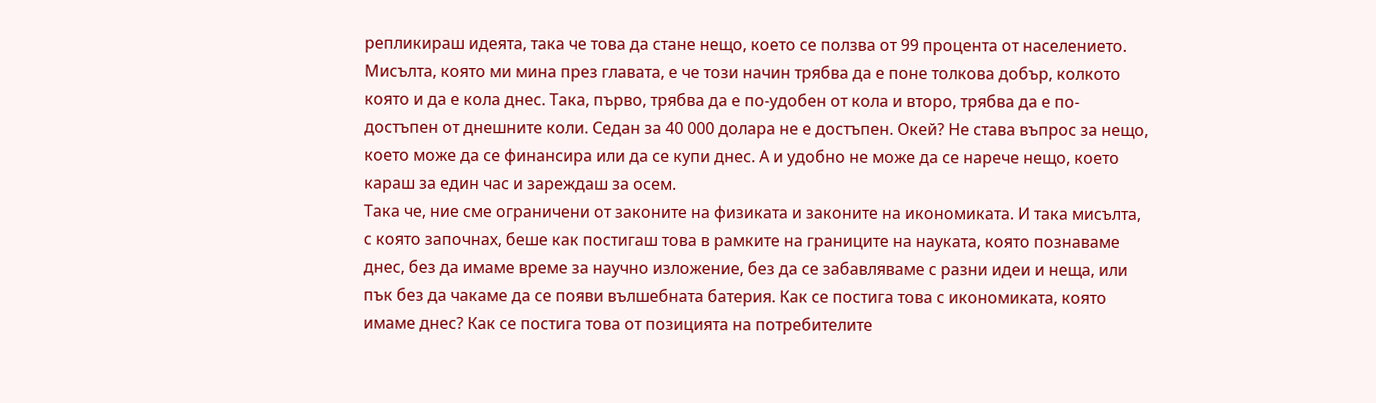репликираш идеята, така че това да стане нещо, което се ползва от 99 процента от населението. Мисълта, която ми мина през главата, е че този начин трябва да е поне толкова добър, колкото която и да е кола днес. Така, първо, трябва да е по-удобен от кола и второ, трябва да е по-достъпен от днешните коли. Седан за 40 000 долара не е достъпен. Окей? Не става въпрос за нещо, което може да се финансира или да се купи днес. А и удобно не може да се нарече нещо, което караш за един час и зареждаш за осем.
Така че, ние сме ограничени от законите на физиката и законите на икономиката. И така мисълта, с която започнах, беше как постигаш това в рамките на границите на науката, която познаваме днес, без да имаме време за научно изложение, без да се забавляваме с разни идеи и неща, или пък без да чакаме да се появи вълшебната батерия. Как се постига това с икономиката, която имаме днес? Как се постига това от позицията на потребителите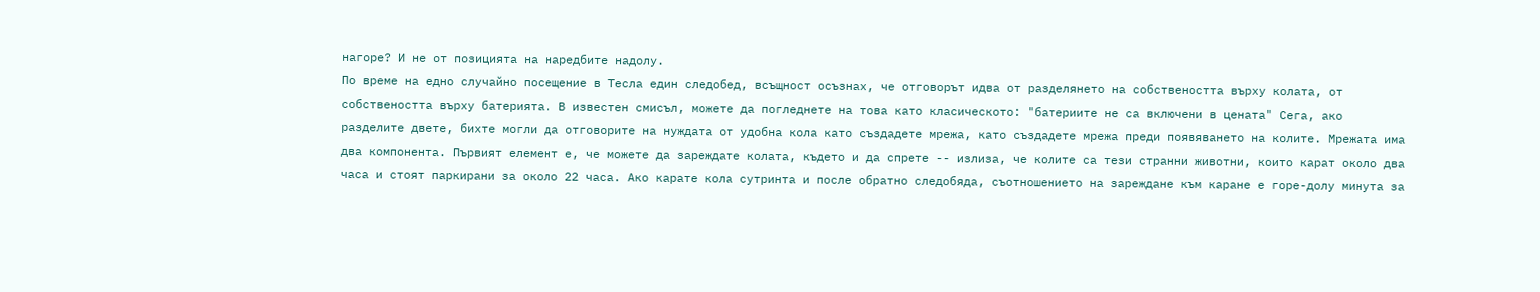нагоре? И не от позицията на наредбите надолу.
По време на едно случайно посещение в Тесла един следобед, всъщност осъзнах, че отговорът идва от разделянето на собствеността върху колата, от собствеността върху батерията. В известен смисъл, можете да погледнете на това като класическото: "батериите не са включени в цената" Сега, ако разделите двете, бихте могли да отговорите на нуждата от удобна кола като създадете мрежа, като създадете мрежа преди появяването на колите. Мрежата има два компонента. Първият елемент е, че можете да зареждате колата, където и да спрете -- излиза, че колите са тези странни животни, които карат около два часа и стоят паркирани за около 22 часа. Ако карате кола сутринта и после обратно следобяда, съотношението на зареждане към каране е горе-долу минута за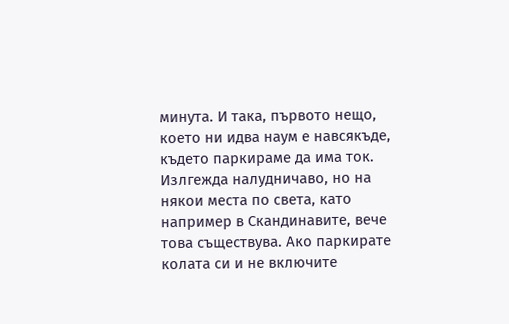минута. И така, първото нещо, което ни идва наум е навсякъде, където паркираме да има ток. Излгежда налудничаво, но на някои места по света, като например в Скандинавите, вече това съществува. Ако паркирате колата си и не включите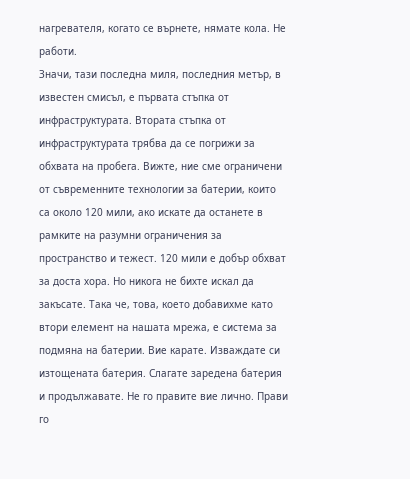нагревателя, когато се върнете, нямате кола. Не работи.
Значи, тази последна миля, последния метър, в известен смисъл, е първата стъпка от инфраструктурата. Втората стъпка от инфраструктурата трябва да се погрижи за обхвата на пробега. Вижте, ние сме ограничени от съвременните технологии за батерии, които са около 120 мили, ако искате да останете в рамките на разумни ограничения за пространство и тежест. 120 мили е добър обхват за доста хора. Но никога не бихте искал да закъсате. Така че, това, което добавихме като втори елемент на нашата мрежа, е система за подмяна на батерии. Вие карaте. Изваждате си изтощената батерия. Слагате заредена батерия и продължавате. Не го правите вие лично. Прави го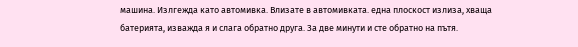машина. Излгежда като автомивка. Влизате в автомивката. една плоскост излиза, хваща батерията, изважда я и слага обратно друга. За две минути и сте обратно на пътя.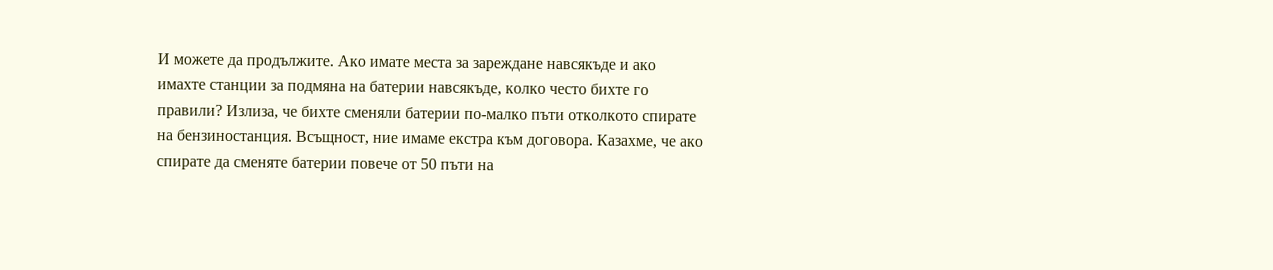И можете да продължите. Ако имате места за зареждане навсякъде и ако имахте станции за подмяна на батерии навсякъде, колко често бихте го правили? Излиза, че бихте сменяли батерии по-малко пъти отколкото спирате на бензиностанция. Всъщност, ние имаме екстра към договора. Казахме, че ако спирате да сменяте батерии повече от 50 пъти на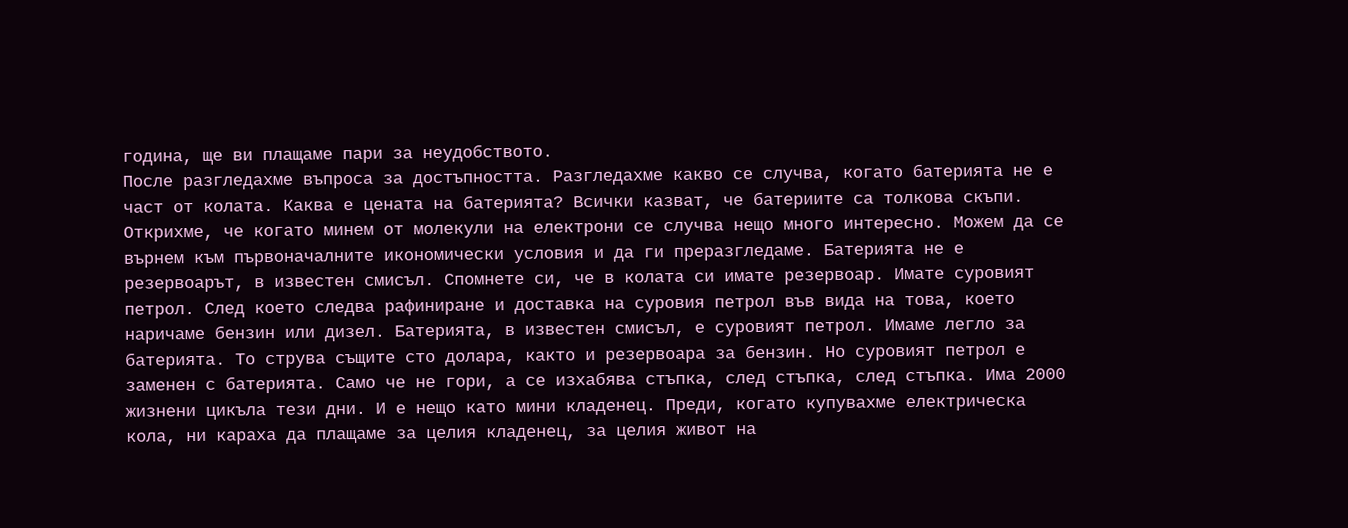година, ще ви плащаме пари за неудобството.
После разгледахме въпроса за достъпността. Разгледахме какво се случва, когато батерията не е част от колата. Каква е цената на батерията? Всички казват, че батериите са толкова скъпи. Открихме, че когато минем от молекули на електрони се случва нещо много интересно. Можем да се върнем към първоначалните икономически условия и да ги преразгледаме. Батерията не е резервоарът, в известен смисъл. Спомнете си, че в колата си имате резервоар. Имате суровият петрол. След което следва рафиниране и доставка на суровия петрол във вида на това, което наричаме бензин или дизел. Батерията, в известен смисъл, е суровият петрол. Имаме легло за батерията. То струва същите сто долара, както и резервоара за бензин. Но суровият петрол е заменен с батерията. Само че не гори, а се изхабява стъпка, след стъпка, след стъпка. Има 2000 жизнени цикъла тези дни. И е нещо като мини кладенец. Преди, когато купувахме електрическа кола, ни караха да плащаме за целия кладенец, за целия живот на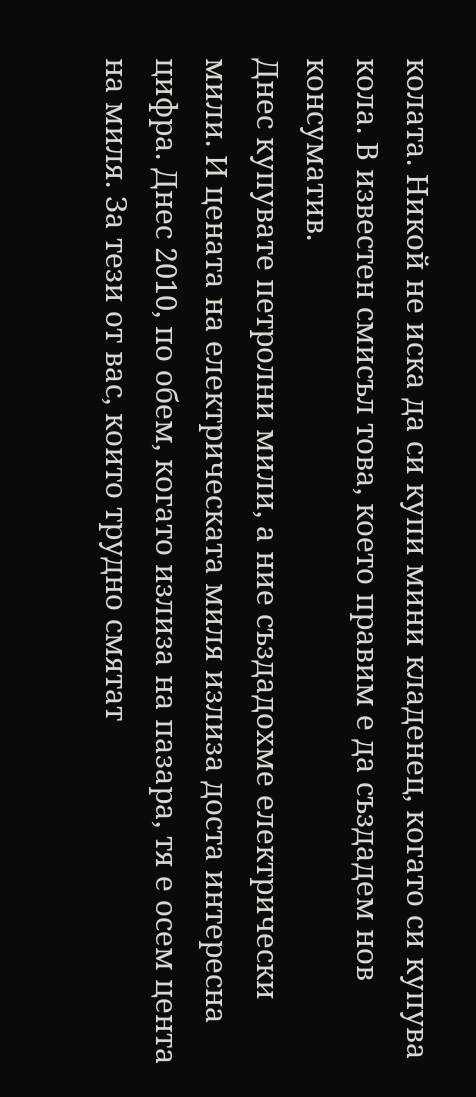колата. Никой не иска да си купи мини кладенец, когато си купува кола. В известен смисъл това, което правим е да създадем нов консуматив.
Днес купувате петролни мили, а ние създадохме електрически мили. И цената на електрическата миля излиза доста интересна цифра. Днес 2010, по обем, когато излиза на пазара, тя е осем цента на миля. За тези от вас, които трудно смятат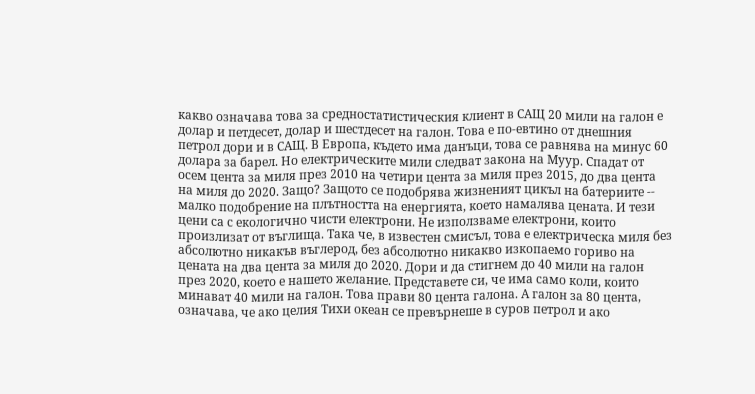какво означава това за средностатистическия клиент в САЩ 20 мили на галон е долар и петдесет, долар и шестдесет на галон. Това е по-евтино от днешния петрол дори и в САЩ. В Европа, където има данъци, това се равнява на минус 60 долара за барел. Но електрическите мили следват закона на Муур. Спадат от осем цента за миля през 2010 на четири цента за миля през 2015, до два цента на миля до 2020. Защо? Защото се подобрява жизненият цикъл на батериите -- малко подобрение на плътността на енергията, което намалява цената. И тези цени са с екологично чисти електрони. Не използваме електрони, които произлизат от въглища. Така че, в известен смисъл, това е електрическа миля без абсолютно никакъв въглерод, без абсолютно никакво изкопаемо гориво на цената на два цента за миля до 2020. Дори и да стигнем до 40 мили на галон през 2020, което е нашето желание. Представете си, че има само коли, които минават 40 мили на галон. Това прави 80 цента галона. А галон за 80 цента, означава, че ако целия Тихи океан се превърнеше в суров петрол и ако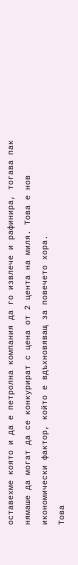оставехме която и да е петролна компания да го извлече и рафинира, тогава пак нямаше да могат да се конкурират с цена от 2 цента на миля. Това е нов икономически фактор, който е вдъхновяващ за повечето хора.
Това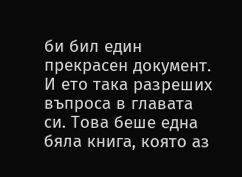би бил един прекрасен документ. И ето така разреших въпроса в главата си. Това беше една бяла книга, която аз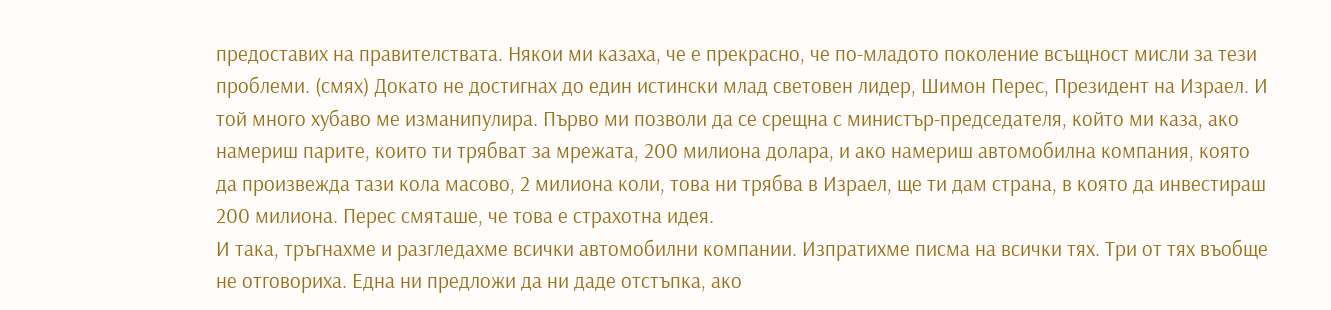предоставих на правителствата. Някои ми казаха, че е прекрасно, че по-младото поколение всъщност мисли за тези проблеми. (смях) Докато не достигнах до един истински млад световен лидер, Шимон Перес, Президент на Израел. И той много хубаво ме изманипулира. Първо ми позволи да се срещна с министър-председателя, който ми каза, ако намериш парите, които ти трябват за мрежата, 200 милиона долара, и ако намериш автомобилна компания, която да произвежда тази кола масово, 2 милиона коли, това ни трябва в Израел, ще ти дам страна, в която да инвестираш 200 милиона. Перес смяташе, че това е страхотна идея.
И така, тръгнахме и разгледахме всички автомобилни компании. Изпратихме писма на всички тях. Три от тях въобще не отговориха. Една ни предложи да ни даде отстъпка, ако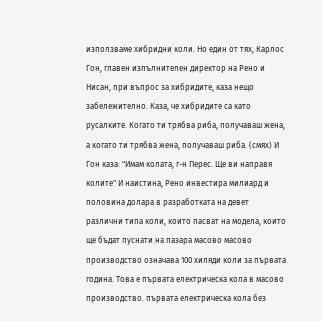използваме хибридни коли. Но един от тях, Карлос Гон, главен изпълнителен директор на Рено и Нисан, при въпрос за хибридите, каза нещо забележително. Каза, че хибридите са като русалките. Когато ти трябва риба, получаваш жена, а когато ти трябва жена, получаваш риба. (смях) И Гон каза: "Имам колата, г-н Перес. Ще ви направя колите" И наистина, Рено инвестира милиард и половина долара в разработката на девет различни типа коли, които пасват на модела, които ще бъдат пуснати на пазара масово масово производство означава 100 хиляди коли за първата година. Това е първата електрическа кола в масово производство. първата електрическа кола без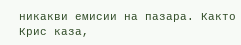никакви емисии на пазара. Както Крис каза,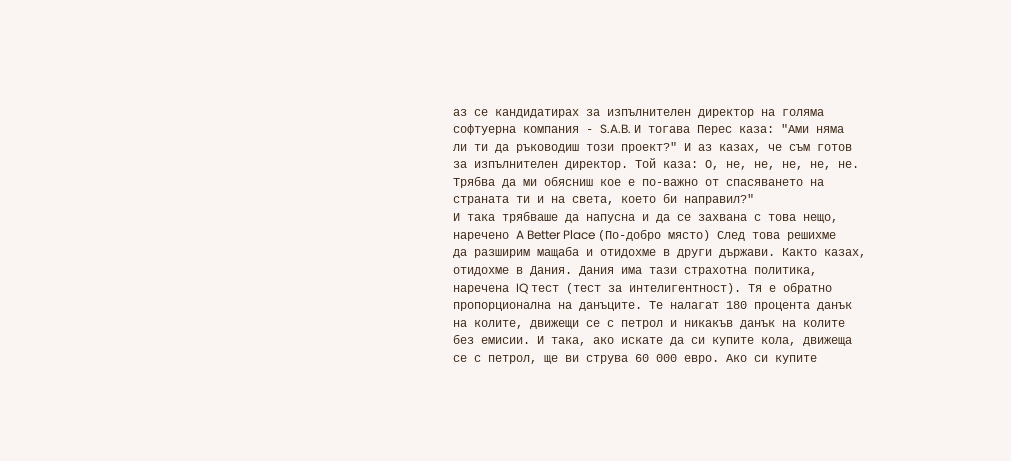аз се кандидатирах за изпълнителен директор на голяма софтуерна компания - S.A.B. И тогава Перес каза: "Ами няма ли ти да ръководиш този проект?" И аз казах, че съм готов за изпълнителен директор. Той каза: О, не, не, не, не, не. Трябва да ми обясниш кое е по-важно от спасяването на страната ти и на света, което би направил?"
И така трябваше да напусна и да се захвана с това нещо, наречено A Better Place (По-добро място) След това решихме да разширим мащаба и отидохме в други държави. Както казах, отидохме в Дания. Дания има тази страхотна политика, наречена IQ тест (тест за интелигентност). Тя е обратно пропорционална на данъците. Те налагат 180 процента данък на колите, движещи се с петрол и никакъв данък на колите без емисии. И така, ако искате да си купите кола, движеща се с петрол, ще ви струва 60 000 евро. Ако си купите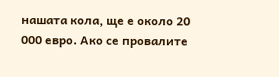нашата кола, ще е около 20 000 евро. Ако се провалите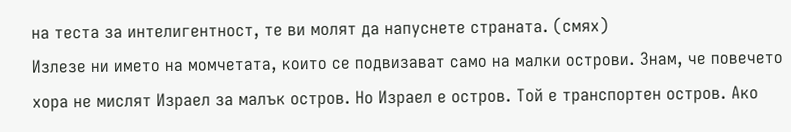на теста за интелигентност, те ви молят да напуснете страната. (смях)
Излезе ни името на момчетата, които се подвизават само на малки острови. Знам, че повечето хора не мислят Израел за малък остров. Но Израел е остров. Той е транспортен остров. Ако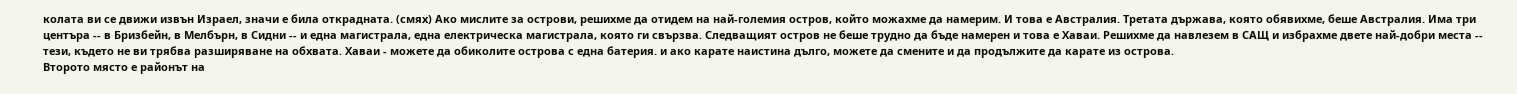колата ви се движи извън Израел, значи е била открадната. (смях) Ако мислите за острови, решихме да отидем на най-големия остров, който можахме да намерим. И това е Австралия. Третата държава, която обявихме, беше Австралия. Има три центъра -- в Бризбейн, в Мелбърн, в Сидни -- и една магистрала, една електрическа магистрала, която ги свързва. Следващият остров не беше трудно да бъде намерен и това е Хаваи. Решихме да навлезем в САЩ и избрахме двете най-добри места -- тези, където не ви трябва разширяване на обхвата. Хаваи - можете да обиколите острова с една батерия. и ако карате наистина дълго, можете да смените и да продължите да карате из острова.
Второто място е районът на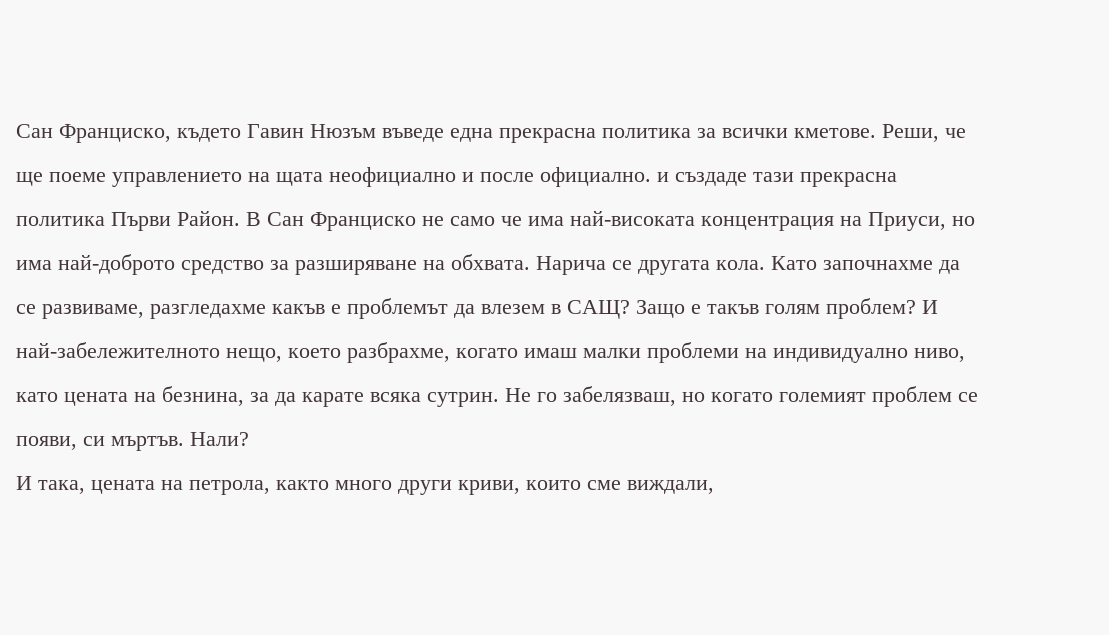Сан Франциско, където Гавин Нюзъм въведе една прекрасна политика за всички кметове. Реши, че ще поеме управлението на щата неофициално и после официално. и създаде тази прекрасна политика Първи Район. В Сан Франциско не само че има най-високата концентрация на Приуси, но има най-доброто средство за разширяване на обхвата. Нарича се другата кола. Като започнахме да се развиваме, разгледахме какъв е проблемът да влезем в САЩ? Защо е такъв голям проблем? И най-забележителното нещо, което разбрахме, когато имаш малки проблеми на индивидуално ниво, като цената на безнина, за да карате всяка сутрин. Не го забелязваш, но когато големият проблем се появи, си мъртъв. Нали?
И така, цената на петрола, както много други криви, които сме виждали,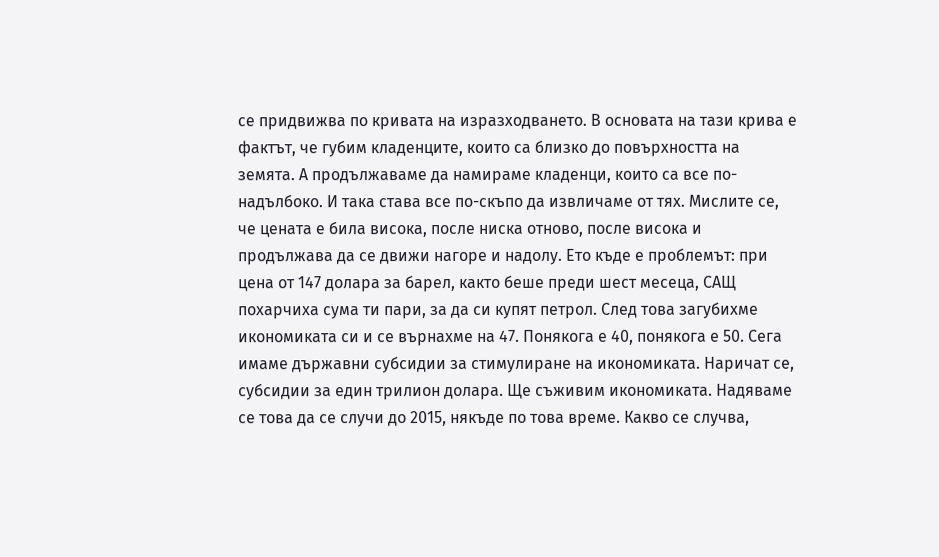се придвижва по кривата на изразходването. В основата на тази крива е фактът, че губим кладенците, които са близко до повърхността на земята. А продължаваме да намираме кладенци, които са все по-надълбоко. И така става все по-скъпо да извличаме от тях. Мислите се, че цената е била висока, после ниска отново, после висока и продължава да се движи нагоре и надолу. Ето къде е проблемът: при цена от 147 долара за барел, както беше преди шест месеца, САЩ похарчиха сума ти пари, за да си купят петрол. След това загубихме икономиката си и се върнахме на 47. Понякога е 40, понякога е 50. Сега имаме държавни субсидии за стимулиране на икономиката. Наричат се, субсидии за един трилион долара. Ще съживим икономиката. Надяваме се това да се случи до 2015, някъде по това време. Какво се случва,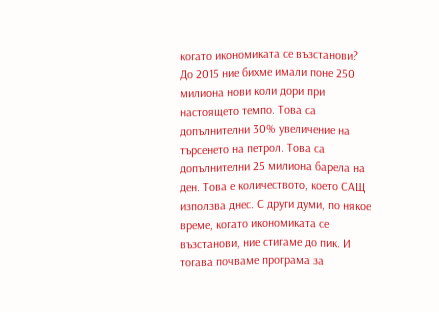когато икономиката се възстанови? До 2015 ние бихме имали поне 250 милиона нови коли дори при настоящето темпо. Това са допълнителни 30% увеличение на търсенето на петрол. Това са допълнителни 25 милиона барела на ден. Това е количеството, което САЩ използва днес. С други думи, по някое време, когато икономиката се възстанови, ние стигаме до пик. И тогава почваме програма за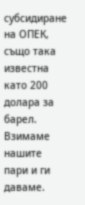субсидиране на ОПЕК, също така известна като 200 долара за барел. Взимаме нашите пари и ги даваме.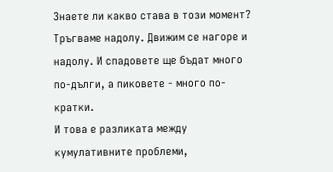Знаете ли какво става в този момент? Тръгваме надолу. Движим се нагоре и надолу. И спадовете ще бъдат много по-дълги, а пиковете - много по-кратки.
И това е разликата между кумулативните проблеми,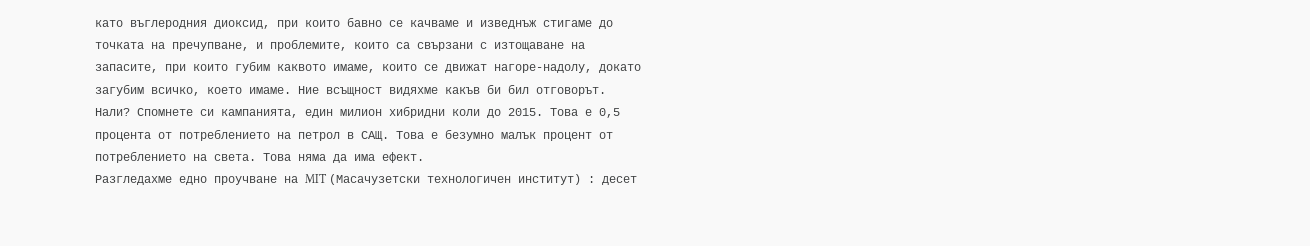като въглеродния диоксид, при които бавно се качваме и изведнъж стигаме до точката на пречупване, и проблемите, които са свързани с изтощаване на запасите, при които губим каквото имаме, които се движат нагоре-надолу, докато загубим всичко, което имаме. Ние всъщност видяхме какъв би бил отговорът. Нали? Спомнете си кампанията, един милион хибридни коли до 2015. Това е 0,5 процента от потреблението на петрол в САЩ. Това е безумно малък процент от потреблението на света. Това няма да има ефект.
Разгледахме едно проучване на MIT (Масачузетски технологичен институт) : десет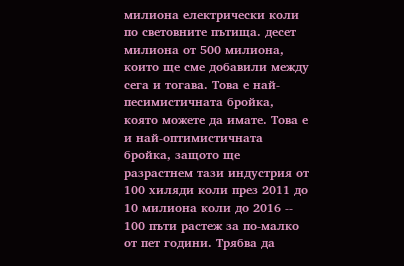милиона електрически коли по световните пътища. десет милиона от 500 милиона, които ще сме добавили между сега и тогава. Това е най-песимистичната бройка, която можете да имате. Това е и най-оптимистичната бройка, защото ще разрастнем тази индустрия от 100 хиляди коли през 2011 до 10 милиона коли до 2016 -- 100 пъти растеж за по-малко от пет години. Трябва да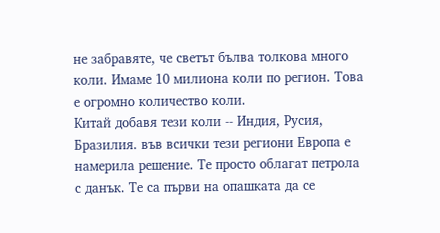не забравяте, че светът бълва толкова много коли. Имаме 10 милиона коли по регион. Това е огромно количество коли.
Китай добавя тези коли -- Индия, Русия, Бразилия. във всички тези региони Европа е намерила решение. Те просто облагат петрола с данък. Те са първи на опашката да се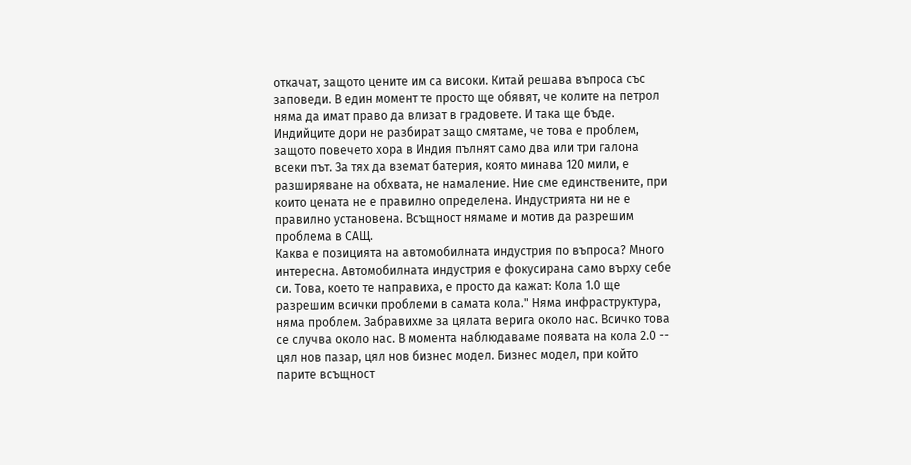откачат, защото цените им са високи. Китай решава въпроса със заповеди. В един момент те просто ще обявят, че колите на петрол няма да имат право да влизат в градовете. И така ще бъде. Индийците дори не разбират защо смятаме, че това е проблем, защото повечето хора в Индия пълнят само два или три галона всеки път. За тях да вземат батерия, която минава 120 мили, е разширяване на обхвата, не намаление. Ние сме единствените, при които цената не е правилно определена. Индустрията ни не е правилно установена. Всъщност нямаме и мотив да разрешим проблема в САЩ.
Каква е позицията на автомобилната индустрия по въпроса? Много интересна. Автомобилната индустрия е фокусирана само върху себе си. Това, което те направиха, е просто да кажат: Кола 1.0 ще разрешим всички проблеми в самата кола." Няма инфраструктура, няма проблем. Забравихме за цялата верига около нас. Всичко това се случва около нас. В момента наблюдаваме появата на кола 2.0 -- цял нов пазар, цял нов бизнес модел. Бизнес модел, при който парите всъщност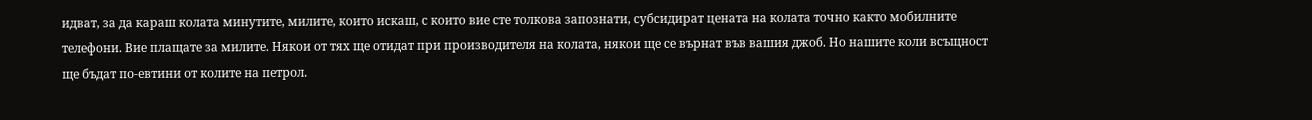идват, за да караш колата минутите, милите, които искаш, с които вие сте толкова запознати, субсидират цената на колата точно както мобилните телефони. Вие плащате за милите. Някои от тях ще отидат при производителя на колата, някои ще се върнат във вашия джоб. Но нашите коли всъщност ще бъдат по-евтини от колите на петрол.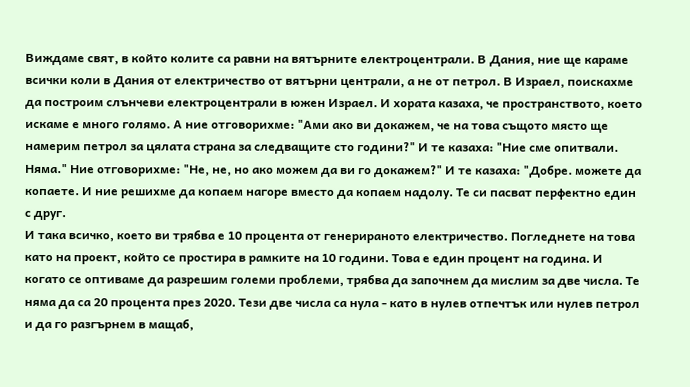Виждаме свят, в който колите са равни на вятърните електроцентрали. В Дания, ние ще караме всички коли в Дания от електричество от вятърни централи, а не от петрол. В Израел, поискахме да построим слънчеви електроцентрали в южен Израел. И хората казаха, че пространството, което искаме е много голямо. А ние отговорихме: "Ами ако ви докажем, че на това същото място ще намерим петрол за цялата страна за следващите сто години?" И те казаха: "Ние сме опитвали. Няма." Ние отговорихме: "Не, не, но ако можем да ви го докажем?" И те казаха: "Добре. можете да копаете. И ние решихме да копаем нагоре вместо да копаем надолу. Те си пасват перфектно един с друг.
И така всичко, което ви трябва е 10 процента от генерираното електричество. Погледнете на това като на проект, който се простира в рамките на 10 години. Това е един процент на година. И когато се оптиваме да разрешим големи проблеми, трябва да започнем да мислим за две числа. Те няма да са 20 процента през 2020. Тези две числа са нула - като в нулев отпечтък или нулев петрол и да го разгърнем в мащаб,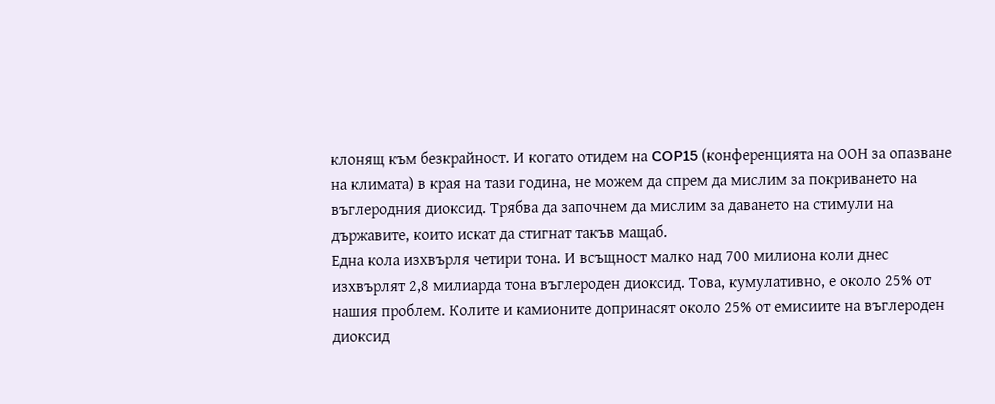клонящ към безкрайност. И когато отидем на COP15 (конференцията на ООН за опазване на климата) в края на тази година, не можем да спрем да мислим за покриването на въглеродния диоксид. Трябва да започнем да мислим за даването на стимули на държавите, които искат да стигнат такъв мащаб.
Една кола изхвърля четири тона. И всъщност малко над 700 милиона коли днес изхвърлят 2,8 милиарда тона въглероден диоксид. Това, кумулативно, е около 25% от нашия проблем. Колите и камионите допринасят около 25% от емисиите на въглероден диоксид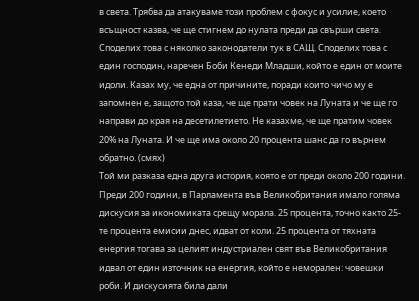в света. Трябва да атакуваме този проблем с фокус и усилие, което всъщност казва, че ще стигнем до нулата преди да свърши света. Споделих това с няколко законодатели тук в САЩ. Споделих това с един господин, наречен Боби Кенеди Младши, който е един от моите идоли. Казах му, че една от причините, поради които чичо му е запомнен е, защото той каза, че ще прати човек на Луната и че ще го направи до края на десетилетието. Не казахме, че ще пратим човек 20% на Луната. И че ще има около 20 процента шанс да го върнем обратно. (смях)
Той ми разказа една друга история, която е от преди около 200 години. Преди 200 години, в Парламента във Великобритания имало голяма дискусия за икономиката срещу морала. 25 процента, точно както 25-те процента емисии днес, идват от коли. 25 процента от тяхната енергия тогава за целият индустриален свят във Великобритания идвал от един източник на енергия, който е неморален: човешки роби. И дискусията била дали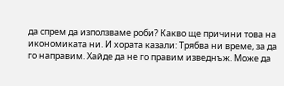да спрем да използваме роби? Какво ще причини това на икономиката ни. И хората казали: Трябва ни време, за да го направим. Хайде да не го правим изведнъж. Може да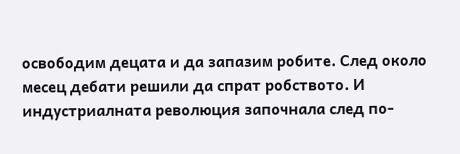освободим децата и да запазим робите. След около месец дебати решили да спрат робството. И индустриалната революция започнала след по-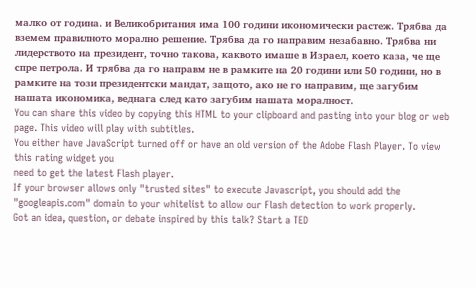малко от година. и Великобритания има 100 години икономически растеж. Трябва да вземем правилното морално решение. Трябва да го направим незабавно. Трябва ни лидерството на президент, точно такова, каквото имаше в Израел, което каза, че ще спре петрола. И трябва да го направм не в рамките на 20 години или 50 години, но в рамките на този президентски мандат, защото, ако не го направим, ще загубим нашата икономика, веднага след като загубим нашата моралност.
You can share this video by copying this HTML to your clipboard and pasting into your blog or web page. This video will play with subtitles.
You either have JavaScript turned off or have an old version of the Adobe Flash Player. To view this rating widget you
need to get the latest Flash player.
If your browser allows only "trusted sites" to execute Javascript, you should add the "googleapis.com" domain to your whitelist to allow our Flash detection to work properly.
Got an idea, question, or debate inspired by this talk? Start a TED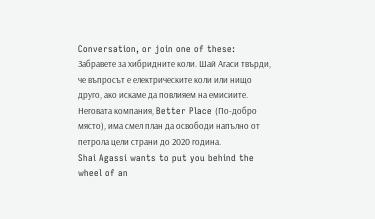Conversation, or join one of these:
Забравете за хибридните коли. Шай Агаси твърди, че въпросът е електрическите коли или нищо друго, ако искаме да повлияем на емисиите. Неговата компания, Better Place (По-добро място), има смел план да освободи напълно от петрола цели страни до 2020 година.
Shai Agassi wants to put you behind the wheel of an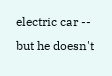electric car -- but he doesn't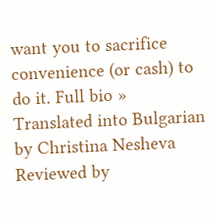want you to sacrifice convenience (or cash) to do it. Full bio »
Translated into Bulgarian by Christina Nesheva
Reviewed by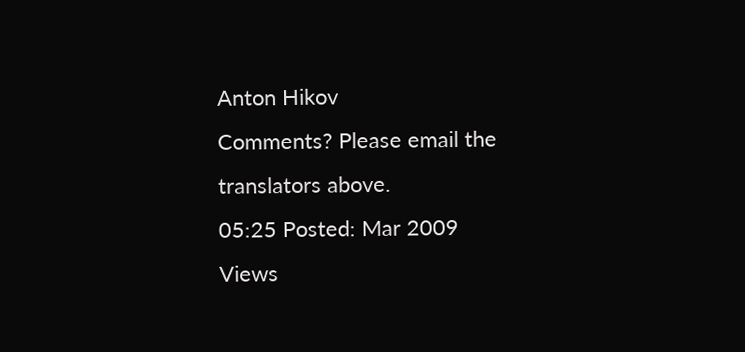Anton Hikov
Comments? Please email the translators above.
05:25 Posted: Mar 2009
Views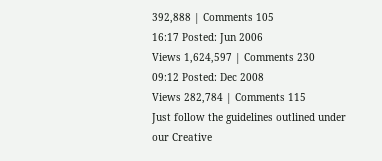392,888 | Comments 105
16:17 Posted: Jun 2006
Views 1,624,597 | Comments 230
09:12 Posted: Dec 2008
Views 282,784 | Comments 115
Just follow the guidelines outlined under our Creative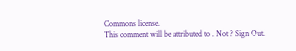Commons license.
This comment will be attributed to . Not ? Sign Out.